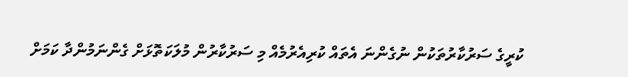ކުރީގެ ސަރުކާރުތަކުން ނުގެންނަ އެތައް ކުރިއެރުމެއް މި ސަރުކާރުން މުލަކަތޮޅަށް ގެންނަމުންދާ ކަމަށް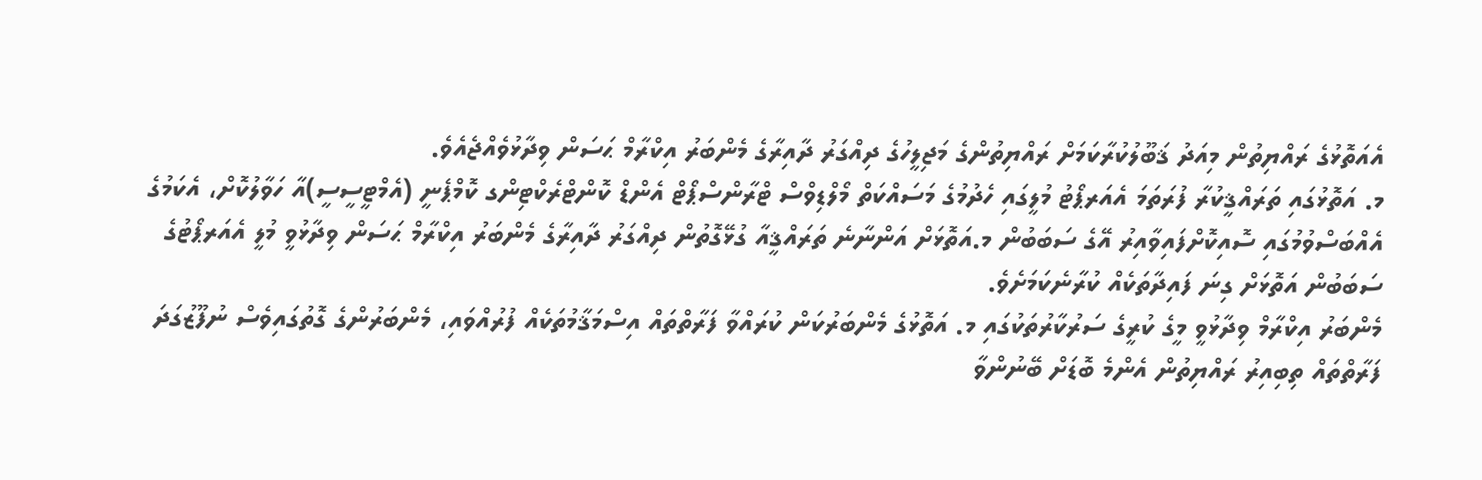އެއަތޮޅުގެ ރައްޔިތުން މިއަދު ޤަބޫލުކުރާކަމަށް ރައްޔިތުންގެ މަޖިލީހުގެ ދިއްގަރު ދާއިރާގެ މެންބަރު އިކްރާމް ޙަސަން ވިދާޅުވެއްޖެއެވެ.
މ. އަތޮޅުގައި ތަރައްޤީކުރާ ފުރަތަމަ އެއަރޕޯޓު މުލީގައި ހެދުމުގެ މަސައްކަތް މޯލްޑިވްސް ޓްރާންސްޕޯޓް އެންޑް ކޮންޓްރެކްޓިންގ ކޮމްޕެނީ (އެމްޓީސީސީ)އާ ހަވާލުކޮށް، އެކަމުގެ އެއްބަސްވުމުގައި ސޮއިކޮށްފައިވާއިރު އޭގެ ސަބަބުން މ.އަތޮޅަށް އަންނާނެ ތަރައްޤީއާ ގުޅޭގޮތުން ދިއްގަރު ދާއިރާގެ މެންބަރު އިކްރާމް ޙަސަން ވިދާޅުވީ މުލީ އެއަރޕޯޓުގެ ސަބަބުން އަތޮޅަށް ގިނަ ފައިދާތަކެއް ކުރާނެކަމަށެވެ.
މެންބަރު އިކްރާމް ވިދާޅުވީ މީގެ ކުރީގެ ސަރުކާރުތަކުގައި މ. އަތޮޅުގެ މެންބަރުކަން ކުރައްވާ ފަރާތްތައް އިސްމަޤާމުތަކެއް ފުރުއްވައި، މެންބަރުންގެ ގޮތުގައިވެސް ނުފޫޒުގަދަ ފަރާތްތައް ތިބިއިރު ރައްޔިތުން އެންމެ ބޮޑަށް ބޭނުންވާ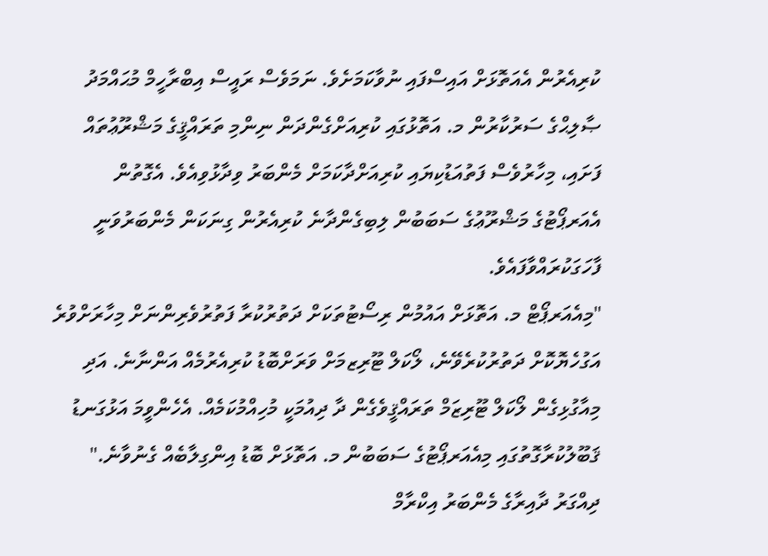ކުރިއެރުން އެއަތޮޅަށް އައިސްފައި ނުވާކަމަށެވެ. ނަމަވެސް ރައީސް އިބްރާހީމް މުޙައްމަދު ޞާލިޙްގެ ސަރުކާރުން މ. އަތޮޅުގައި ކުރިއަށްގެންދަން ނިންމި ތަރައްޤީގެ މަޝްރޫޢުތައް ފަށައި، މިހާރުވެސް ފަތުއަޑުކިޔައި ކުރިއަށްދާކަމަށް މެންބަރު ވިދާޅުވިއެވެ. އެގޮތުން އެއަރޕޯޓުގެ މަޝްރޫޢުގެ ސަބަބުން ލިބިގެންދާނެ ކުރިއެރުން ގިނަކަން މެންބަރުވަނީ ފާހަގަކުރައްވާފައެވެ.
"މިއެއަރޕޯޓް މ. އަތޮޅަށް އައުމުން ރިސޯޓުތަކަށް ދަތުރުކުރާ ފަތުރުވެރިންނަށް މިހާރަށްވުރެ އަގުހެޔޮކޮށް ދަތުރުކުރެވޭނެ، ލޯކަލް ޓޫރިޒމަށް ވަރަށްބޮޑު ކުރިއެރުމެއް އަންނާނެ. އަދި މިއާގުޅިގެން ލޯކަލް ޓޫރިޒަމް ތަރައްޤީވެގެން ދާ ދިއުމަކީ މުހިއްމުކަމެއް. އެހެންވީމަ އަޅުގަނޑު ޤަބޫލުކުރާގޮތުގައި މިއެއަރޕޯޓުގެ ސަބަބުން މ. އަތޮޅަށް ބޮޑު އިންގިލާބެއް ގެނުވާނެ." ދިއްގަރު ދާއިރާގެ މެންބަރު އިކްރާމް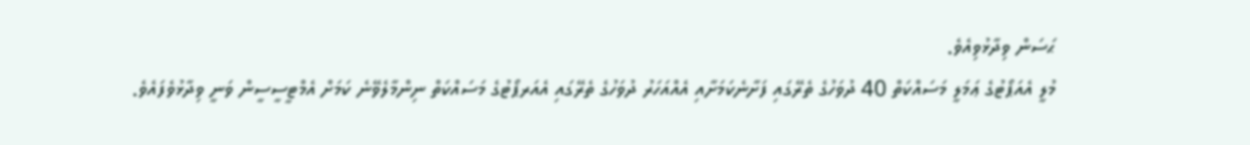ޙަސަން ވިދާޅުވިއެވެ.
މުލީ އެއަޕޯޓުގެ ޢަމަލީ މަސައްކަތް 40 ދުވަހުގެ ތެރޭގައި ފަށާނެކަމަށާއި އެއްއަހަރު ދުވަހުގެ ތެރޭގައި އެއަރޕޯޓުގެ މަސައްކަތް ނިންމާލެވޭނެ ކަމަށް އެމްޓީސީސީން ވަނީ ވިދާޅުވެފައެވެ.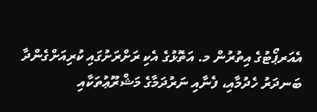އެއަރޕޯޓުގެ އިތުރުން މ. އަތޮޅުގެ އެކި ރަށްރަށުގައި ކުރިއަށްގެންދާ ބަނދަރު ހެދުމާއި، ފެނާއި ނަރުދަމާގެ މަޝްރޫޢުތަކާއި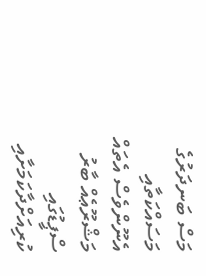މަސް ބަނދަރުގެ މަސައްކަތާއި އެނޫންވެސް އެތައް މަޝްރޫޢެއް ބާރު ސްޕީޑުގައި ކުރިއަށްދާކަމަށާއި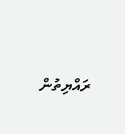ރައްޔިތުން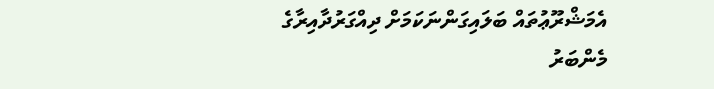އެމަޝްރޫޢުތައް ބަލައިގަންނަކަމަށް ދިއްގަރުދާއިރާގެ މެންބަރު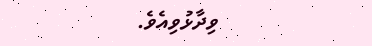ވިދާޅުވިއެވެ.